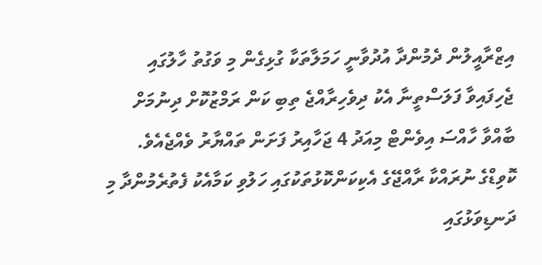އިޒްރާއީލުން ދެމުންދާ އުދުވާނީ ހަމަލާތަކާ ގުޅިގެން މި ވަގުތު ހާލުގައި ޖެހިފައިވާ ފަލަސްތީނާ އެކު ދިވެހިރާއްޖެ ތިބި ކަން ރަމްޒުކޮށް ދިނުމަށް ބާއްވާ ހާއްސަ އިވެންޓް މިއަދު 4 ޖަހާއިރު ފަށަން ތައްޔާރު ވެއްޖެއެވެ.
ކޮވިޑްގެ ނުރައްކާ ރާއްޖޭގެ އެކިކަންކޮޅުތަކުގައި ހަލުވި ކަމާއެކު ފެތުރެމުންދާ މި ދަނޑިވަޅުގައި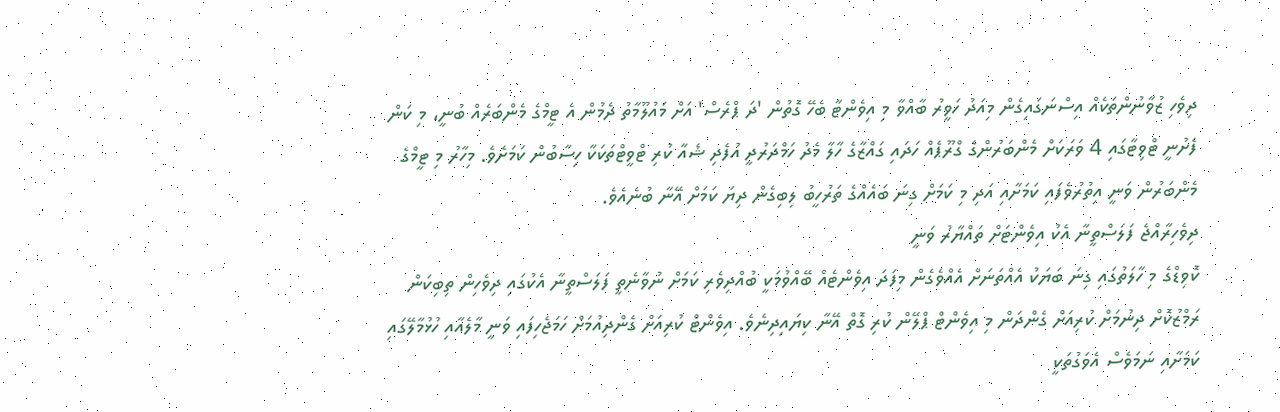ދިވެހި ޒުވާނުންތަކެއް އިސްނަގައިގެން މިއަދު ހަވީރު ބާއްވާ މި އިވެންޓާ ބެހޭ ގޮތުން 'ދަ ޕްރެސް' އަށް މައުލޫމާތު ދެމުން އެ ޓީމްގެ މެންބަރެއް ބުނީ، މި ކަން ފެށުނީ ޓްވިޓާގައި 4 ވަރަކަށް މެންބަރުންގެ ގްރޫޕެއް ހަދައި ގައްޒާގެ ހާލާ މެދު ހަމްދަރުދީ އުފެދި ޝެއާ ކުރި ޓްވީޓްތަކަކާ ހިސާބުން ކަމަށެވެ. މިހާރު މި ޓީމްގެ މެންބަރުން ވަނީ އިތުރުވެފައި ކަމަށާއި އަދި މި ކަމަށް ގިނަ ބައެއްގެ ތަރުހީބު ލިބިގެން ދިޔަ ކަމަށް އޭނާ ބުނެއެވެ.
ދިވެހިރާއްޖެ ފަލަސްތީނާ އެކު އިވެންޓަށް ތައްޔާރު ވަނީ
ކޮވިޑްގެ މި ހާލަތުގައި ގިނަ ބަޔަކު އެއްތަނަށް އެއްވެގެން މިފަދަ އިވެންޓެއް ބޭއްވުމަކީ ބުއްދިވެރި ކަމަށް ނުވާނެތީ ފަލަސްތީނާ އެކުގައި ދިވެހިން ތިބިކަން ރަމްޒުކޮށް ދިނުމަށް ކުރިއަށް ގެންދަން މި އިވެންޓް ޕްލޭން ކުރި ގޮތް އޭނާ ކިޔައިދިނެވެ. އިވެންޓް ކުރިއަށް ގެންދިއުމަށް ހަމަޖެހިފައި ވަނީ މާލެއާއި ހުޅުމާލޭގައި ކަމަށާއި ނަމަވެސް އެވަގުތަކީ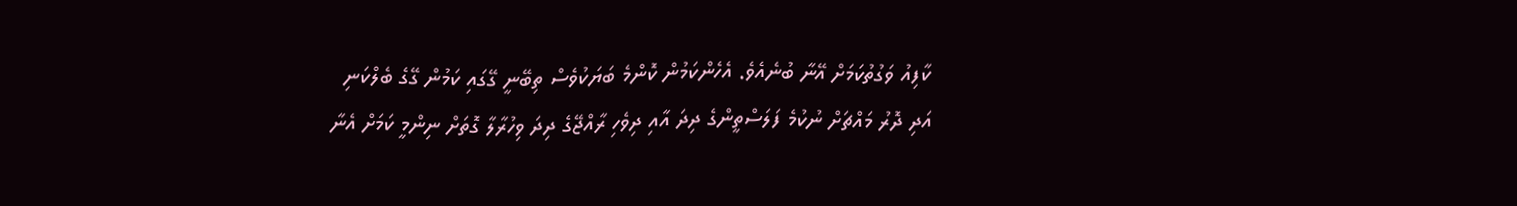ކާފިއު ވަގުތުކަމަށް އޭނާ ބުނެއެވެ. އެހެންކަމުން ކޮންމެ ބަޔަކުވެސް ތިބޭނީ ގޭގައި ކަމުން ގޭގެ ބެލްކަނި އަދި ދޮރު މައްޗަށް ނުކުމެ ފަލަސްތީންގެ ދިދަ އާއި ދިވެހި ރާއްޖޭގެ ދިދަ ވިހުރާލާ ގޮތަށް ނިންމީ ކަމަށް އެނާ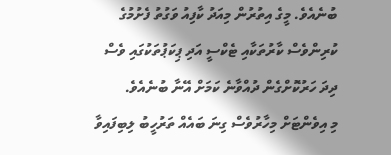ބުނެއެވެ. މީގެ އިތުރުން މިއަދު ކާފިއު ވަގުތު ފެށުމުގެ ކުރިންވެސް ކާރުތަކާއި ޓެކްސީ އަދި ޕިކަޕުތަކުގައި ވެސް ދިދަ ހަރުކޮށްގެން ދުއްވާނެ ކަމަށް އޭނާ ބުނެއެވެ.
މި އިވެންޓަށް މިހާރުވެސް ގިނަ ބައެއް ތަރުހީބު ލިބިފައިވާ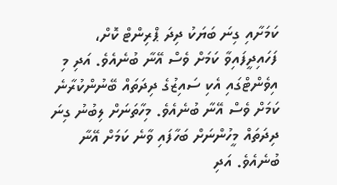ކަމަށާއި ގިނަ ބަޔަކު ދިދަ ޕްރިންޓް ކޮށް، ފަހައިދީފައިވާ ކަމަށް ވެސް އޭނާ ބުނެއެވެ. އަދި މި އިވެންޓްގައި އެކި ސައިޒުގެ ދިދަތައް ބޭނުންކުރާނެ ކަމަށް ވެސް އޭނާ ބުނެއެވެ. މިހާތަނަށް ލިބުނު ގިނަ ދިދަތައް މީހުންނަށް ބަހާފައި ވާނެ ކަމަށް އޭނާ ބުނެއެވެ. އަދި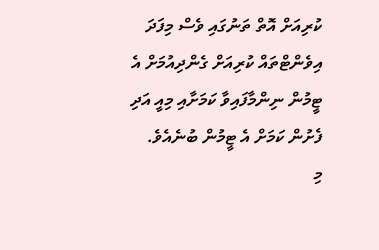ކުރިއަށް އޮތް ތަނުގައި ވެސް މިފަދަ އިވެންޓްތައް ކުރިއަށް ގެންދިއުމަށް އެ ޓީމުން ނިންމާފައިވާ ކަމަށާއި މިއީ އަދި ފެށުން ކަމަށް އެ ޓީމުން ބުނެއެވެ.
މި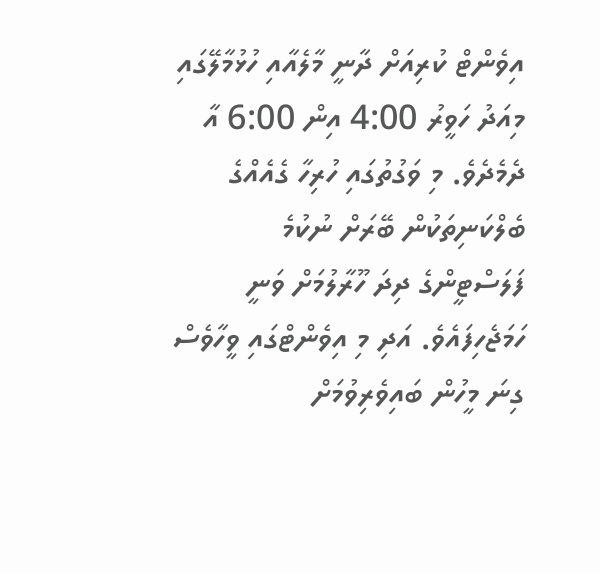އިވެންޓް ކުރިއަށް ދާނީ މާލެއާއި ހުޅުމާލޭގައި މިއަދު ހަވީރު 4:00 އިން 6:00 އާ ދެމެދެވެ. މި ވަގުތުގައި ހުރިހާ ގެއެއްގެ ބެލްކަނިތަކުން ބޭރަށް ނުކުމެ ފަލަސްޓީންގެ ދިދަ ހޫރާލުމަށް ވަނީ ހަމަޖެހިފައެވެ. އަދި މި އިވެންޓްގައި ވީހާވެސް ގިނަ މީހުން ބައިވެރިވުމަށް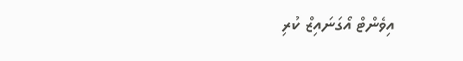އިވެންޓް އޯގަނައިޒް ކުރި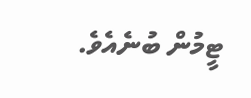ޓީމުން ބުނެއެވެ.